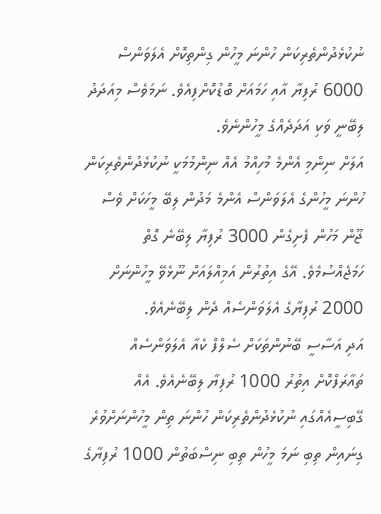ނުކުޅެދުންތެރިކަން ހުންނަ މީހުން ގިންތިކޮށް އެލަވަންސް 6000 ރުފިޔާ އާއި ހަމައަށް ބޮޑުކޮށްފިއެވެ. ނަމަވެސް މިއަދަދު ލިބޭނީ ވަކި އަދަދެއްގެ މީހުންނެވެ.
އަލަށް ނިންމި އެންމެ މުހިއްމު އެއް ނިންމުމަކީ ނުކުޅެދުންތެރިކަން ހުންނަ މީހުންގެ އެލަވަންސް އެންމެ މަދުން ލިބޭ މީހަކަށް ވެސް ޖޫން މަހުން ފެށިގެން 3000 ރުފިޔާ ލިބޭނެ ގޮތް ހަމަޖެއްސުމެވެ. އޭގެ އިތުރުން އަމިއްލައަށް ނޫޅެވޭ މީހުންނަށް 2000 ރުފިޔާގެ އެލަވަންސެއް ދެން ލިބޭނެއެވެ.
އަދި އަސާސީ ބޭނުންތަކަށް ސެލްފް ކެއާ އެލަވަންސެއް ތައާރަފްކޮށް އިތުރު 1000 ރުފިޔާ ލިބޭނެއެވެ. އެއް ގޭބިސީއެއްގައި ނުކުޅެދުންތެރިކަން ހުންނަ ތިން މީހުންނަށްވުރެ ގިނައިން ތިބި ނަމަ މީހުން ތިބި ނިސްބަތުން 1000 ރުފިޔާގެ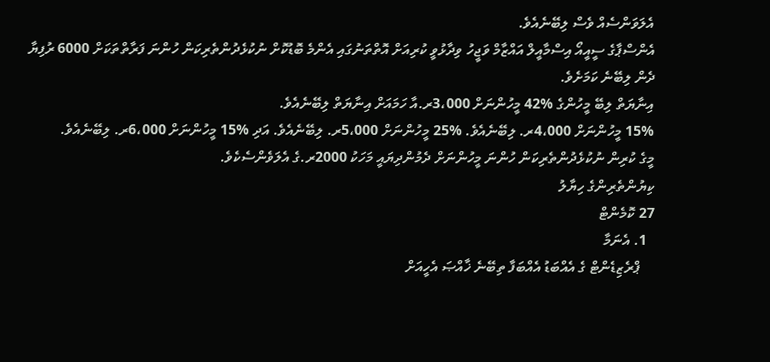އެލަވަންސެއް ވެސް ލިބޭނެއެވެ.
އެންސްޕާގެ ސީއީއޯ އިސްމާއީލް އައްޒާމް ވަޖީހު ވިދާޅުވީ ކުރިއަށް އޮތްތަނުގައި އެންމެ ބޮޑުކޮށް ނުކުޅެދުންތެރިކަން ހުންނަ ފަރާތްތަކަށް 6000 ރުފިޔާ ދެން ލިބޭނެ ކަމަށެވެ.
އިނާޔަތް ލިބޭ މީހުންގެ %42 މީހުންނަށް 3،000ރ.އާ ހަމައަށް އިނާޔަތް ލިބޭނެއެވެ.
15% މީހުންނަށް 4،000ރ. ލިބޭނެއެވެ. %25 މީހުންނަށް 5،000ރ. ލިބޭނެއެވެ. އަދި %15 މީހުންނަށް 6،000ރ. ލިބޭނެއެވެ.
މީގެ ކުރިން ނުކުޅެދުންތެރިކަން ހުންނަ މީހުންނަށް ދެމުންދިޔައީ މަހަކު 2000ރ.ގެ އެލަވެންސެކެވެ.
ކިޔުންތެރިންގެ ހިޔާލު
27 ކޮމެންޓް
  1. އެނަމާ
    ޕްރެޒިޑެންޓް ގެ އެއްބަޑު އެއްބަފާ ތިބޭނެ ޚާއްޞަ އެހީއަށް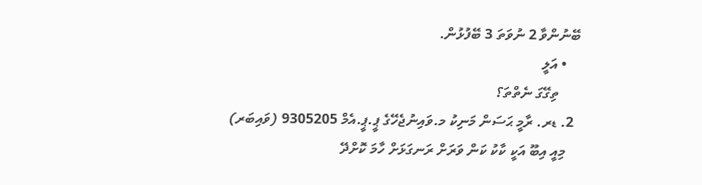ބޭނުންވާ 2 ނުވަތަ 3 ބޭފުޅުން.
    • އަލީ
      ތިގޭގަ ނެތްތަ؟
  2. ޑރ. ރާމީ ޙަސަން މަނިކު މ.ވައިނުޖެހޭގެ ޕީ.ޕީ.އެމް 9305205 (ވައިބަރ)
    މިއީ އިބޫ އަކީ ކާކު ކަން ވަރަށް ރަނގަޅަށް ހާމަ ކޮށްދޭ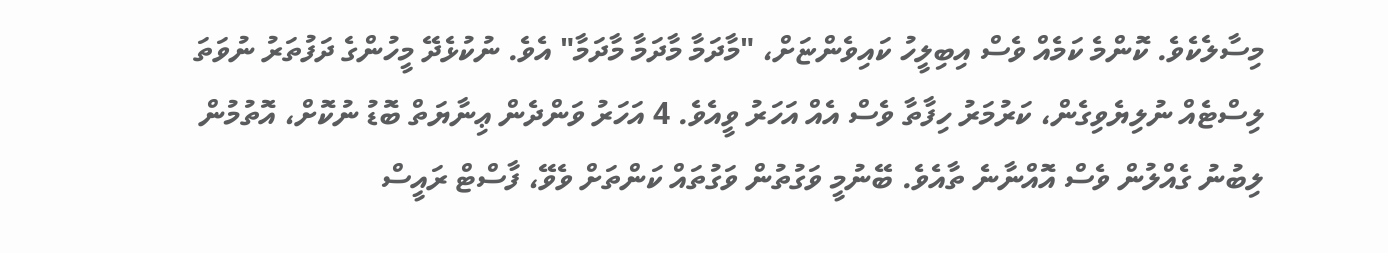މިސާލެކެވެ. ކޮންމެ ކަމެއް ވެސް އިބިލީހު ކައިވެންޏަށް، "މާދަމާ މާދަމާ މާދަމާ" އެވެ. ނުކުޅެދޭ މީހުންގެ ދަފުތަރު ނުވަތަ ލިސްޓެއް ނުލިޔެވިގެން، ކަރުމަރު ހިފާތާ ވެސް އެއް އަހަރު ވީއެވެ. 4 އަހަރު ވަންދެން ޢިނާޔަތް ބޮޑު ނުކޮށް، އޮތުމުން ލިބުނު ގެއްލުން ވެސް އޮއްނާނެ ތާއެވެ. ބޭނުމީ ވަގުތުން ވަގުތައް ކަންތަށް ވެވޭ، ފާސްޓް ރައީސް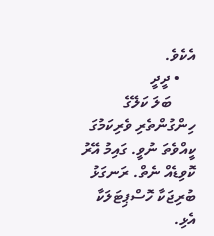އެކެވެ.
    • ދީދީ
      ބަލަ ކަލޭގެ ހިންގުންތެރި ވެރިކަމުގަ ކީއްވެތަ ނުވީ. ގައިމު އޭރު ކޮވިޑެއް ނެތް. ރަނގަޅު ބުރިޖަކާ ހޮސްޕިޓަލަކާ އެޅި.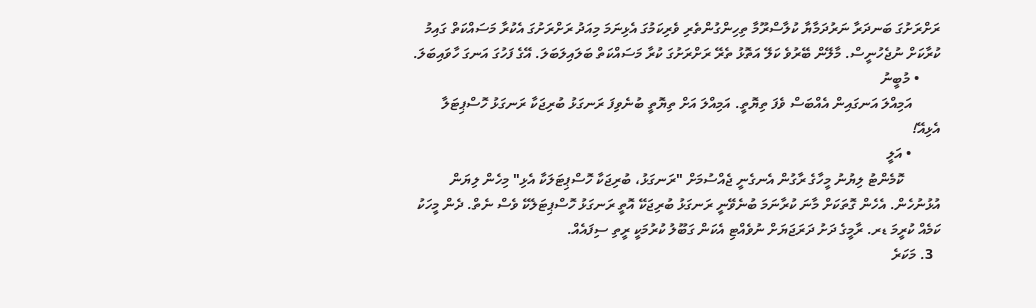ރަށްރަށުގަ ބަނދަރާ ނަރުދަމާޔާ ކުލާސްރޫމާ ތިހިންގުންތެރި ވެރިކަމުގަ އެޅިނަމަ މިއަދު ރަށްރަށުގަ އެކުރާ މަސައްކަތް ގައިމު ކުރާކަށް ނުޖެހުނީސް. މާލޭން ބޭރުވެ ކަލޭ އަތޮޅު ތެރޭ ރަށްރަށުގަ ކުރާ މަސައްކަތް ބަލައިލަބަލަ. އޭގެ ފަހުގަ އަނގަ ހާވައިބަލަ.
      • މުބީނު
        އަމިއްލަ އަނގައިން އެއްބަސް ވެފަ ތިޔޮތީ. އަމިއްލަ އަށް ތިޔޮތީ ބުނެވިފަ ރަނގަޅު ބުރިޖަކާ ރަނގަޅު ހޮސްޕިޓަލާ އެޅިއޭ!
        • އަލީ
          ކޮމެންޓު ލިޔުނު މީހާގެ ރާގުން އެނގެނީ ޖެއްސުމަށް "ރަނގަޅު، ބުރިޖަކާ ހޮސްޕިޓަލަކާ އެޅި" މިހެން ލިޔަން އުޅުނުހެން. އެހެން ގޮތަކަށް މާނަ ކުރާނަމަ ބުނެވޭނީ ރަނގަޅު ބުރިޖަކޭ އޮތީ ރަނގަޅު ހޮސްޕިޓަލެކޭ ވެސް ނެތް. ދެން މީހަކު ކަމެއް ކުރީމަ ޑރ. ރާމީގެ ދަށު ދަރަޖަޔަށް ނުވެއްޓި އެކަން ގަބޫލު ކުރުމަކީ ރީތި ސިފައެއް.
  3. މަކަރެ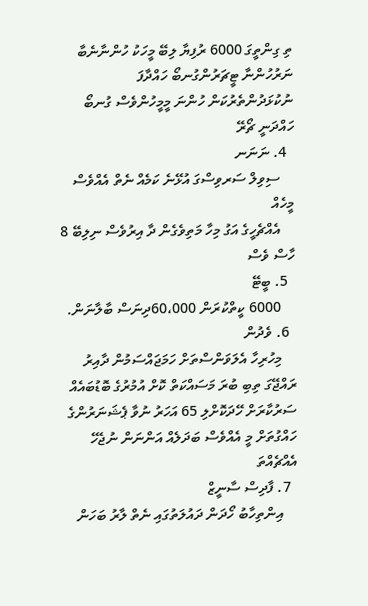ތި ގިންތީގަ 6000 ރުފިޔާ ލިބޭ މީހަކު ހުންނާނެބާ ނަރުހުންނާ ޓީޗަރުންގުނބޯ ހައްދާފަ ނުކުޅަދުންތެރުކަން ހުންނަ މީމީހުންވެސް ގުނބޯ ހައްދަނީ ޗޯރޭ
  4. ނަނަނ
    ސިވިލް ސަރވިސްގަ އުޅޭނެ ކަމެއް ނެތް އެއްވެސް މީހެއް
    އެއްޗެހީގެ އަގު މިހާ މަތިވެގެން ދާ އިރުވެސް ނިލިބޭ 8 ހާސް ވެސް
  5. ބީޓޭ
    6000 ކީތްކުރަން 60،000ދިނަސް ބާލާނަން.
  6. ވެދުން
    މިހުރިހާ އެލަވަންސްތަށް ހަމަޖައްސަމުން ދާއިރު ރައްޖޭގަ ތިބި ބުރަ މަސައްކަތް ކޮށް އުމުރުގެ ބޮޑުބައެއް ސަރުކާރަށް ހޭދަކޮށްލި 65 އަހަރު ނުވާ ޕެޝަނަރުންގެ ހައްގުތަށް މީ އެއްވެސް ބަދަލެއް އަންނަން ނުޖެހޭ އެއްޗެއްތަ
  7. ފާދިސް ސާނީޒް
    އިންތިހާބު ހޯދަން ދައުލަތުގައި ނެތް ލާރު ބަހަން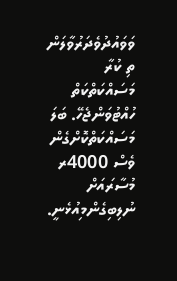ވަވައުދުވެދަރުވާލަން ތި ކުރާ މަސައްކަތްކަތް ހުއްޓުވަންޖެހޭ. ބަލަ މަސައްކަތްކޮށްގެން ވެސް 4000ރ މުސާރައަށް ނުލިބިގެންމިއުޅެނީ.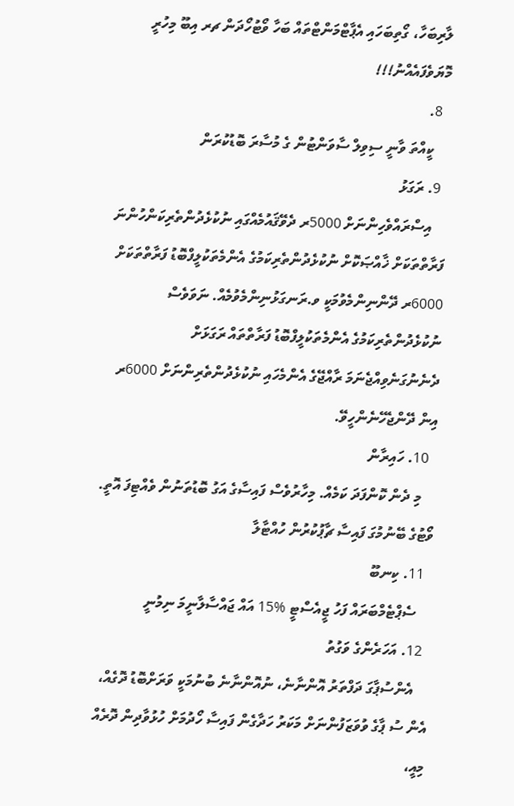ލާރިބަހާ، ގޯތިބަހައި އެޕާޓްމަންޓްތައް ބަހާ ވޯޓުހޯދަން ޗރ އިބޫ މިހުރީ މޮޔަވެފައެއްނު!!!
  8.
    ކީއްތަ ވާނީ ސިވިލް ސާވަންޓުން ގެ މުސާރަ ބޮޑުކުރަން
  9. ރަގަޅު
    އިސްރައްވެހިންނަށް 5000ރ ދެވޭޤައުމެއްގައި ނުކުޅެދުންތެރިކަންހުންނަ ފަރާތްތަކަށް ޚާއްޞަކޮށް ނުކުޅެދުންތެރިކަމުގެ އެންމެތަކުލީފްބޮޑު ފަރާތްތަކަށް 6000ރ ދޭންނިންމެވުމަކީ ވ.ރަނގަޅުނިންމެވުމެއް. ނަވަވެސް ނުކުޅެދުންތެރިކަމުގެ އެންމެތަކުލީފްބޮޑު ފަރާތްތައް ރަގަޅަށް ދެނެނުގަނެވިއްޖެނަމަ ރާއްޖޭގެ އެންމެހައި ނުކުޅެދުންތެރިންނަށް 6000ރ އިން ދޭންޖެހޭނެންހީވޭ.
  10. ހައިރާން
    މި ދެން ކޮންފަދަ ކަމެއް. މިހާރުވެސް ފައިސާގެ އަގު ބޮޑުތަނުން ވެއްޓިފަ އޮތީ. ވޯޓުގެ ބޭނުމުގަ ފައިސާ ޗާޕުކުރުން ހުއްޓާލާ
  11. ކިނބޫ
    ސެޕްޓެމްބަރައް ފަހު ޖީއެސްޓީ %15 އައް ޖައްސާލާނީމަ ނިމުނީ
  12. އަހަރެންގެ ވަގުތު
    އެންސުޕާގަ ދަފްތަރު އޮންނާނެ، ނުއޮންނާނެ ބުނުމަކީ ވަރަށްބޮޑު ދޮގެއް، އެން ސު ޕާގެ ވުވަޒަފުންނަށް މަކަރު ހަދާގެން ފައިސާ ހޯދުމަށް ހުޅުވާދިން ދޮރެއް މިއީ،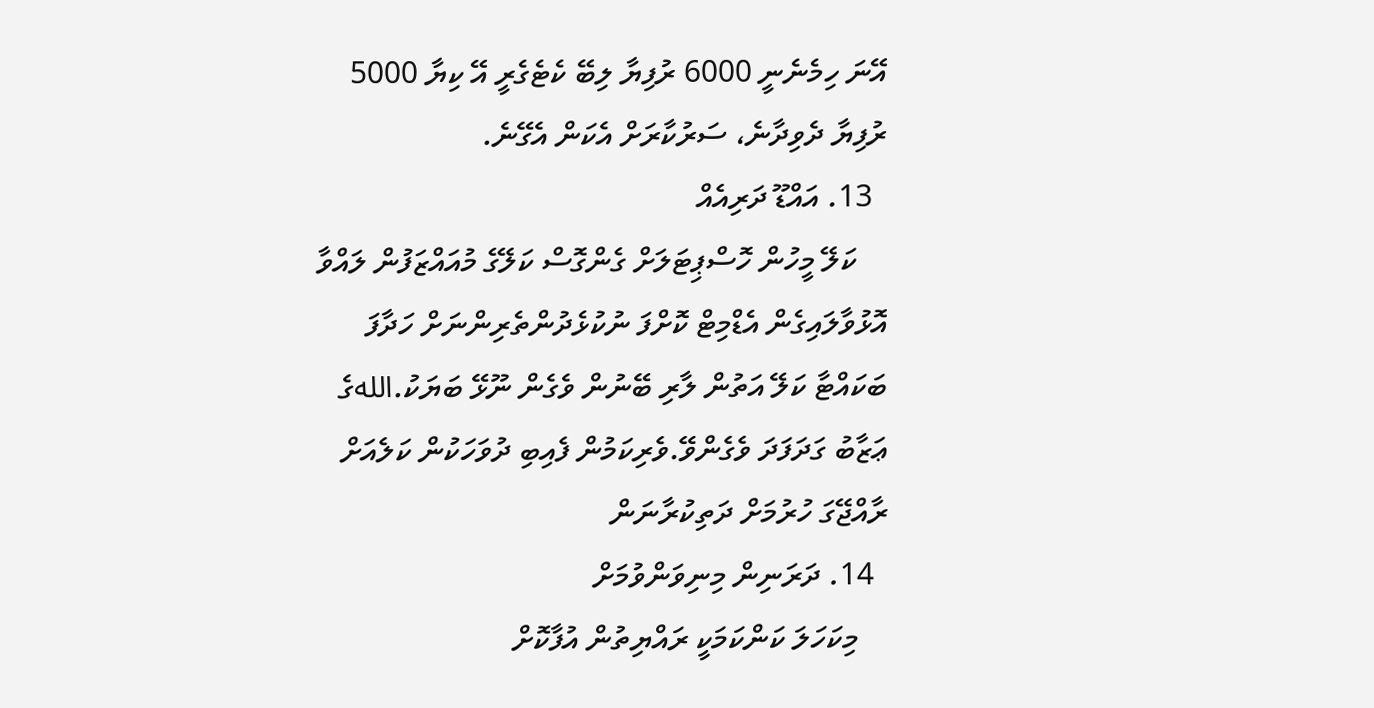އޭނަ ހިމެނެނީ 6000 ރުފިޔާ ލިބޭ ކެޓެގެރީ އޭ ކިޔާ 5000 ރުފިޔާ ދެވިދާނެ، ސަރުކާރަށް އެކަން އެގޭނެ.
  13. އައްޑޫ ދަރިއެއް
    ކަލޭ މީހުން ހޮސްޕިޓަލަށް ގެންގޮސް ކަލޭގެ މުއައްޒަފުން ލައްވާ އޮޅުވާލައިގެން އެޑްމިޓް ކޮށްފަ ނުކުޅެދުންތެރިންނަށް ހަދާފަ ބަކައްޓާ ކަލޭ އަތުން ލާރި ބޭނުން ވެގެން ނޫޅޭ ބަޔަކު.اللهގެ ޢަޒާބު ގަދަފަދަ ވެގެންވޭ.ވެރިކަމުން ފެއިބި ދުވަހަކުން ކަލެއަށް ރާއްޖޭގަ ހުރުމަށް ދަތިކުރާނަން
  14. ދަރަނިން މިނިވަންވުމަށް
    މިކަހަލަ ކަންކަމަކީ ރައްޔިތުން އުފާކޮށް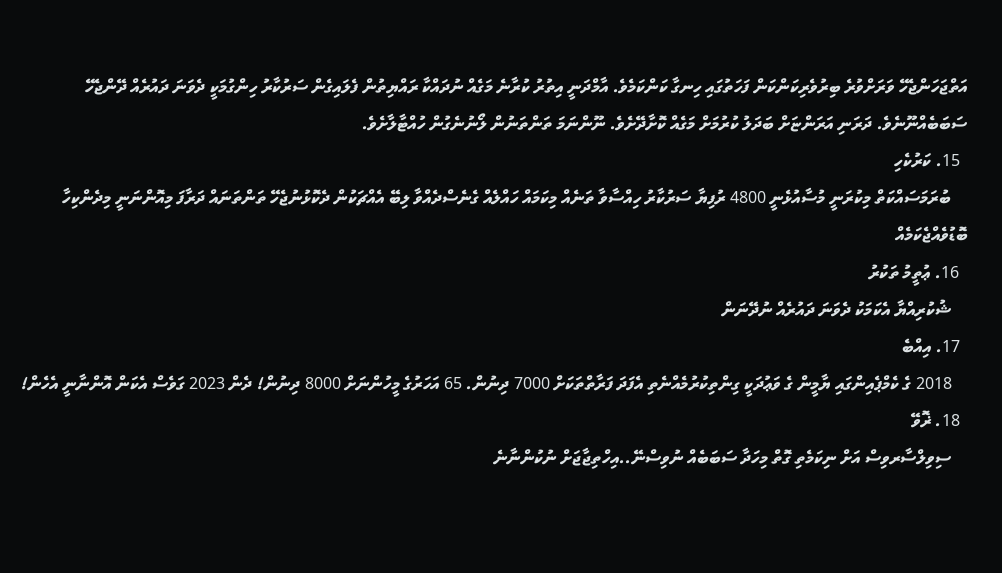އަތްޖަހަންޖެހޭ ވަރަށްވުރެ ބިރުވެރިކަންކަން ފަހަތުގައި ހިނގާ ކަންކަމެވެ. އާމްދަނީ އިތުރު ކުރާނެ މަގެއް ނުދައްކާ ރައްޔިތުން ފެލައިގެން ސަރުކާރު ހިންގުމަކީ ދެވަނަ ދައުރެއް ދޭންޖެހޭ ސަބަބެއްނޫނެވެ. ދަރަނި އަރަންޏަށް ބަދަލު ކުރުމަށް މަގެއް ކޮށާދޭށެވެ. ނޫންނަމަ ތަންތަނުން ލޯނުނެގުން ހުއްޓާލާށެވެ.
  15. ކަރުކެހި
    ބުރަމަސައްކަތް މިކުރަނީ މުސާއުޅެނީ 4800 ރުފިޔާ ސަރުކާރު ހިއްސާވާ ތަނެއް މިކަމައް ހައްލެއް ގެނެސްދެއްވާ ލިބޭ އެއްޗަކުން ދެކޮޅުނުޖެހޭ ތަންތަނައް ދަރާފަ މިއޮންނަނީ މިދެންކިހާ ބޮޑުވެއްޖެކަމެއް
  16. ޢުތީމު ތަކުރު
    ޝުކުރިއްޔާ އެކަމަކު ދެވަނަ ދައުރެއް ނުދޭނަން
  17. އިއްބެ
    2018 ގެ ކެމްޕެއިންގައި ޔާމީން ގެ ވަޢުދަކީ ގިންތިކުރުމެއްނެތި އެފަދަ ފަރާތްތަކަށް 7000 ދިނުން. 65 އަހަރުގެ މީހުންނަށް 8000 ދިނުން! ދެން 2023 ގަވެސް އެކަން އޮންނާނީ އެހެން!
  18. ޜޮވޭ
    ސިވިލްސާރވިސް އަށް ނިކަމެތި ގޮތް މިހަދާ ސަބަބެއް ނުވިސްނޭ..އިހްތިޖާޖަށް ނުކުންނާނެ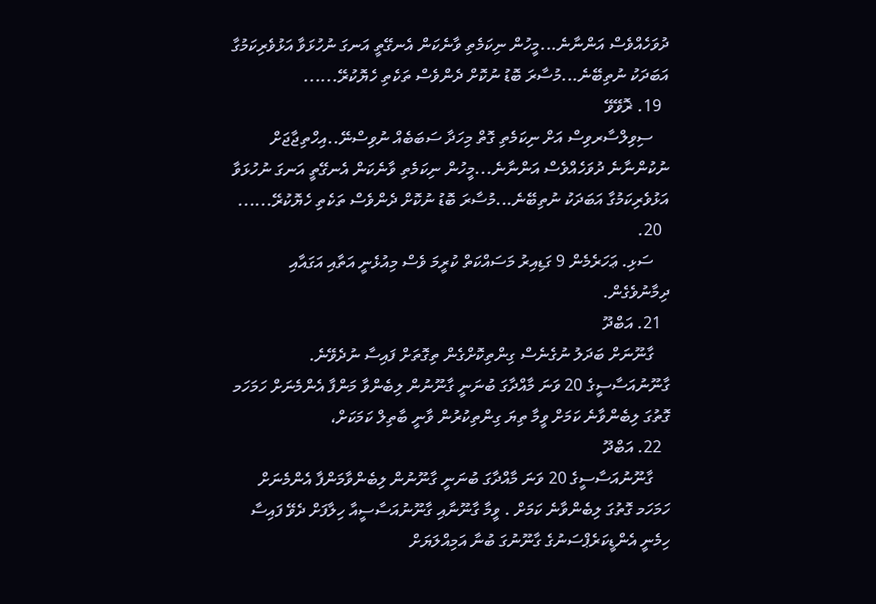ދުވަހެއްވެސް އަންނާނެ...މީހުން ނިކަމެތި ވާނެކަން އެނގޭތީ އަނގަ ނުހުޅަވާ އަޅުވެރިކަމުގާ އަބަދަކު ނުތިބޭނެ...މުސާރަ ބޮޑު ނުކޮށް ދެންވެސް ތަކެތި ހެޔޮކުރޭ......
  19. ޜޮވޭވޭ
    ސިވިލްސާރވިސް އަށް ނިކަމެތި ގޮތް މިހަދާ ސަބަބެއް ނުވިސްނޭ..އިހްތިޖާޖަށް ނުކުންނާނެ ދުވަހެއްވެސް އަންނާނެ...މީހުން ނިކަމެތި ވާނެކަން އެނގޭތީ އަނގަ ނުހުޅަވާ އަޅުވެރިކަމުގާ އަބަދަކު ނުތިބޭނެ...މުސާރަ ބޮޑު ނުކޮށް ދެންވެސް ތަކެތި ހެޔޮކުރޭ......
  20.
    ސަޅި. ޢަހަރެމެން 9 ގަޑިއިރު މަސައްކަތް ކުރީމަ ވެސް މިއުޅެނީ އަތާއި އަގައާއި ދިމާނުވެގެން.
  21. އަބްދޫ
    ގާނޫނަށް ބަދަލު ނުގެނެސް ގިންތިކޮށްގެން ތިގޮތަށް ފައިސާ ނުދެވޭނެ. ގާނޫނުއަސާސީގެ 20 ވަނަ މާއްދާގަ ބުނަނީ ގާނޫނުން ލިބެންވާ މަންފާ އެންމެނަށް ހަމަހަމ ގޮތުގަ ލިބެންވާނެ ކަމަށް ވީމާ ތިޔަ ގިންތިކުރުން ވާނީ ބާތިލް ކަމަކަށް،
  22. އަބްދޫ
    ގާނޫނުއަސާސީގެ 20 ވަނަ މާއްދާގަ ބުނަނީ ގާނޫނުން ލިބެންވާމަންފާ އެންމެނަށް ހަމަހަމ ގޮތުގަ ލިބެންވާނެ ކަމަށް . ވީމާ ގާނޫނާއި ގާނޫނުއަސާސީއާ ހިލާފަށް ދެވޭ ފައިސާ ހިމެނީ އެންޑީކަރެޕްސަނުގެ ގާނޫނުގަ ބުނާ އަމިއްލަޔަށް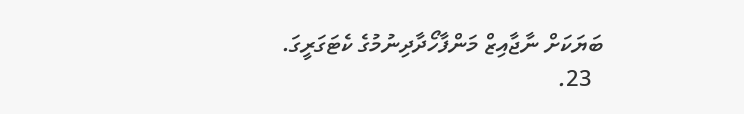ބަޔަކަށް ނާޖާއިޒް މަންފާހޯދާދިނުމުގެ ކެޓަގަރީގަ.
  23.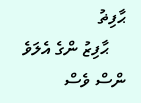ޙާފިޡު
    ޙާފިޒު ންގެ އެލަވެ ންސް ވެސް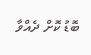ބޮޑު ކޮށް ދެއްވާ